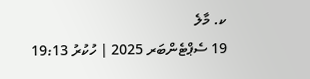ކ. މާލެ
19 ސެޕްޓެންބަރ 2025 | ހުކުރު 19:13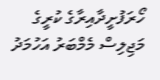ހޯރަފުށީދާއިރާގެ ކުރީގެ މަޖިލިސް މެމްބަރު އަހުމަދު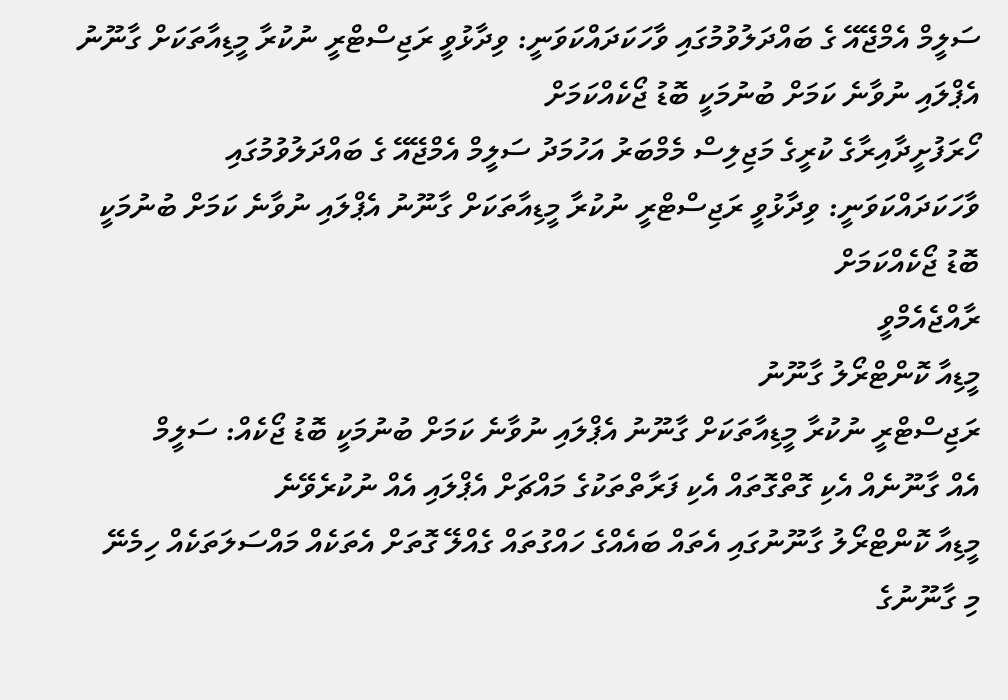ސަލީމް އެމްޖޭއޭ ގެ ބައްދަލުވުމުގައި ވާހަކަދައްކަވަނީ: ވިދާޅުވީ ރަޖިސްޓްރީ ނުކުރާ މީޑިއާތަކަށް ގާނޫނު އެޕްލައި ނުވާނެ ކަމަށް ބުނުމަކީ ބޮޑު ޖޯކެއްކަމަށް
ހޯރަފުށީދާއިރާގެ ކުރީގެ މަޖިލިސް މެމްބަރު އަހުމަދު ސަލީމް އެމްޖޭއޭ ގެ ބައްދަލުވުމުގައި ވާހަކަދައްކަވަނީ: ވިދާޅުވީ ރަޖިސްޓްރީ ނުކުރާ މީޑިއާތަކަށް ގާނޫނު އެޕްލައި ނުވާނެ ކަމަށް ބުނުމަކީ ބޮޑު ޖޯކެއްކަމަށް
ރާއްޖެއެމްވީ
މީޑިއާ ކޮންޓްރޯލު ގާނޫނު
ރަޖިސްޓްރީ ނުކުރާ މީޑިއާތަކަށް ގާނޫނު އެޕްލައި ނުވާނެ ކަމަށް ބުނުމަކީ ބޮޑު ޖޯކެއް: ސަލީމް
އެއް ގާނޫނެއް އެކި ގޮތްގޮތައް އެކި ފަރާތްތަކުގެ މައްޗަށް އެޕްލައި އެއް ނުކުރެވޭނެ
މީޑިއާ ކޮންޓްރޯލު ގާނޫނުގައި އެތައް ބައެއްގެ ހައްގުތައް ގެއްލޭ ގޮތަށް އެތަކެއް މައްސަލަތަކެއް ހިމެނޭ
މި ގާނޫނުގެ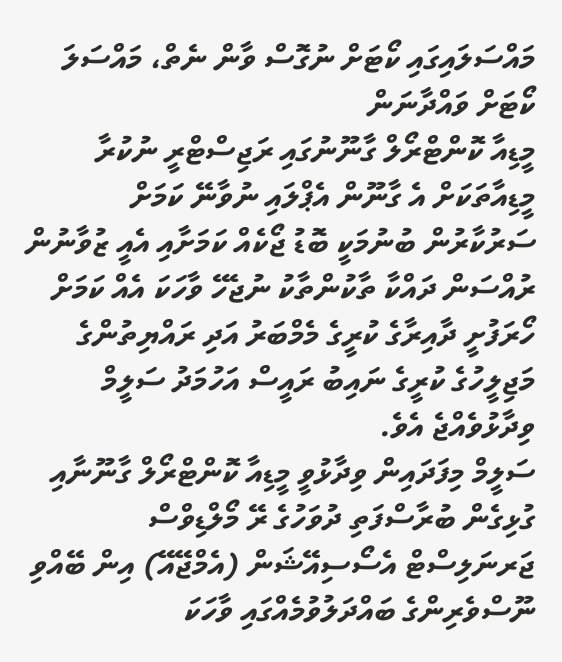މައްސަލައިގައި ކޯޓަށް ނުގޮސް ވާން ނެތް، މައްސަލަ ކޯޓަށް ވައްދާނަން
މީޑިއާ ކޮންޓްރޯލް ގާނޫނުގައި ރަޖިސްޓްރީ ނުކުރާ މީޑިއާތަކަށް އެ ގާނޫން އެޕްލައި ނުވާނޭ ކަމަށް ސަރުކާރުން ބުނުމަކީ ބޮޑު ޖޯކެއް ކަމަށާއި އެއީ ޒުވާނުން ރުއްސަން ދައްކާ ތާކުންތާކު ނުޖެހޭ ވާހަކަ އެއް ކަމަށް ހޯރަފުށީ ދާއިރާގެ ކުރީގެ މެމްބަރު އަދި ރައްޔިތުންގެ މަޖިލީހުގެ ކުރީގެ ނައިބު ރައީސް އަހުމަދު ސަލީމް ވިދާޅުވެއްޖެ އެވެ.
ސަލީމް މިފަދައިން ވިދާޅުވީ މީޑިއާ ކޮންޓްރޯލް ގާނޫނާއި ގުޅިގެން ބުރާސްފަތި ދުވަހުގެ ރޭ މޯލްޑިވްސް ޖަރނަލިސްޓް އެސޯސިއޭޝަން (އެމްޖޭއޭ) އިން ބޭއްވި ނޫސްވެރިންގެ ބައްދަލުވުމެއްގައި ވާހަކަ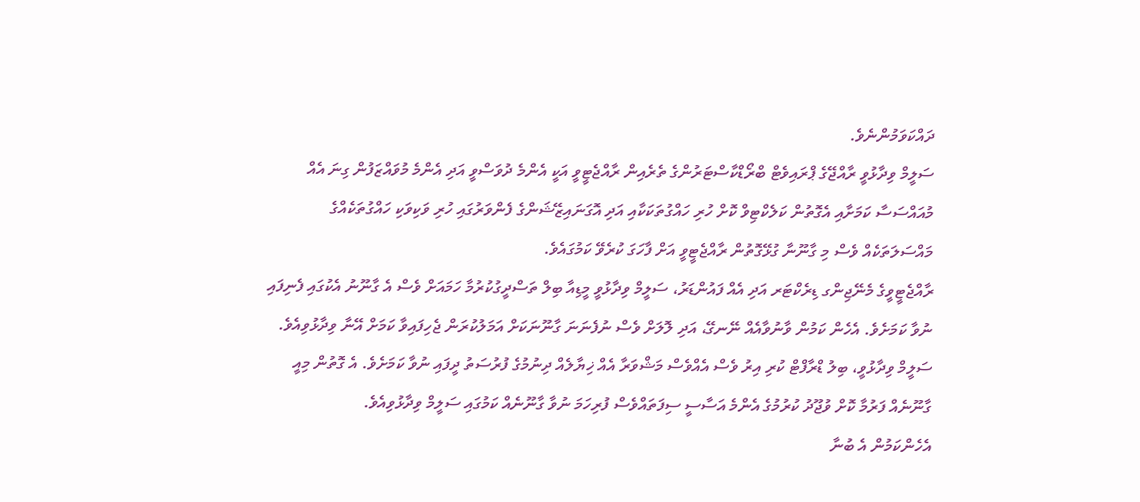ދައްކަވަމުންނެވެ.
ސަލީމް ވިދާޅުވީ ރާއްޖޭގެ ޕްރައިވެޓް ބްރޯޑްކާސްޓަރުންގެ ތެރެއިން ރާއްޖެޓީވީ އަކީ އެންމެ ދުވަސްވީ އަދި އެންމެ މުވައްޒަފުން ގިނަ އެއް މުއައްސަސާ ކަމަށާއި އެގޮތުން ކަލެކްޓިވް ކޮށް ހުރި ހައްގުތަކަކާއި އަދި އޮގަނައިޒޭޝަންގެ ފެންވަރުގައި ހުރި ވަކިވަކި ހައްގުތަކެއްގެ މައްސަލަތަކެއް ވެސް މި ގާނޫނާ ގުޅޭގޮތުން ރާއްޖެޓީވީ އަށް ފާހަގަ ކުރެވޭ ކަމުގައެވެ.
ރާއްޖެޓީވީގެ މެނޭޖިންގ ޑިރެކްޓަރ އަދި އެއް ފައުންޑަރު، ސަލީމް ވިދާޅުވީ މީޑިއާ ބިލް ތަސްދީގުކުރުމާ ހަމައަށް ވެސް އެ ގާނޫނު އެކުގައި ފެނިފައި ނުވާ ކަމަށެވެ. އެހެން ކަމުން ވާނުވާއެއް ނޭނގޭ، އަދި ލޮލަށް ވެސް ނުފެނަނަ ގާނޫނަކަށް އަމަލުކުރަން ޖެހިފައިވާ ކަމަށް އޭނާ ވިދާޅުވިއެވެ.
ސަލީމް ވިދާޅުވީ، ބިލު ޑްރާފްޓް ކުރި އިރު ވެސް އެއްވެސް މަޝްވަރާ އެއް ޚިޔާލެއް ދިނުމުގެ ފުރުސަތު ދީފައި ނުވާ ކަމަށެވެ. އެ ގޮތުން މިއީ ގާނޫނެއް ފަރުމާ ކޮށް ވުޖޫދު ކުރުމުގެ އެންމެ އަސާސީ ސިފަތައްވެސް ފުރިހަމަ ނުވާ ގާނޫނެއް ކަމުގައި ސަލީމް ވިދާޅުވިއެވެ.
އެހެންކަމުން އެ ބުނާ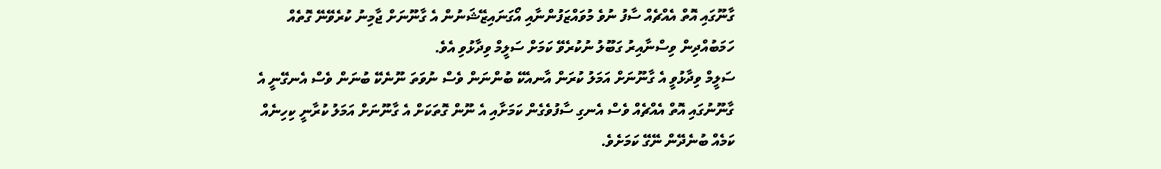ގާނޫގައި އޮތް އެއްޗެއް ސާފު ނުވެ މުވައްޒަފުންނާއި އޯގަނައިޒޭޝަނުން އެ ގާނޫނަށް ޖާމިނު ކުރެވޭނޭ ގޮތެއް ހަމަބުއްދިން ވިސްނާއިރު ގަބޫލު ނުކުރެވޭ ކަމަށް ސަލީމް ވިދާޅުވި އެވެ.
ސަލީމް ވިދާޅުވީ އެ ގާނޫނަށް އަމަލު ކުރަން އާނއެކޭ ބުންނަން ވެސް ނުވަތަ ނޫނެކޭ ބުނަން ވެސް އެނގޭނީ އެ ގާނޫނުގައި އޮތް އެއްޗެއް ވެސް އެނގި ސާފުވެގެން ކަމަށާއި އެ ނޫން ގޮތަކަށް އެ ގާނޫނަށް އަމަލު ކުރާނީ ކިހިނެއް ކަމެއް ބުނެދޭން ނޭގޭ ކަމަށެވެ.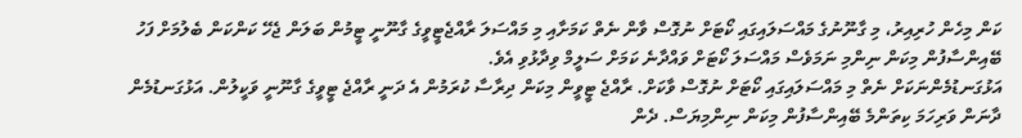ކަން މިހެން ހުރިއިރު، މި ގާނޫނުގެ މައްސަލައިގައި ކޯޓަށް ނުގޮސް ވާން ނެތް ކަމަށާއި މި މައްސަލަ ރާއްޖެޓީވީގެ ގާނޫނީ ޓީމުން ބަލަން ޖެހޭ ކަންކަން ބެލުމަށް ފަހު ބޭއިންސާފުން މިކަން ނިންމި ނަމަވެސް މައްސަލަ ކޯޓަށް ވައްދާނެ ކަމަށް ސަލީމް ވިދާޅުވި އެވެ.
އަޅުގަނޑުމެންނަކަށް ނެތް މި މައްސަލައިގައި ކޯޓަށް ނުގޮސް ވާކަށް. ރާއްޖެ ޓީވީން މިކަން ދިރާސާ ކުރަމުން އެ ދަނީ ރާއްޖެ ޓީވީގެ ގާނޫނީ ވަކީލުން. އަޅުގަނޑުމެން ދާނަން ވަރިހަމަ ކިތަންމެ ބޭއިންސާފުން މިކަން ނިންމިޔަސް. ދެން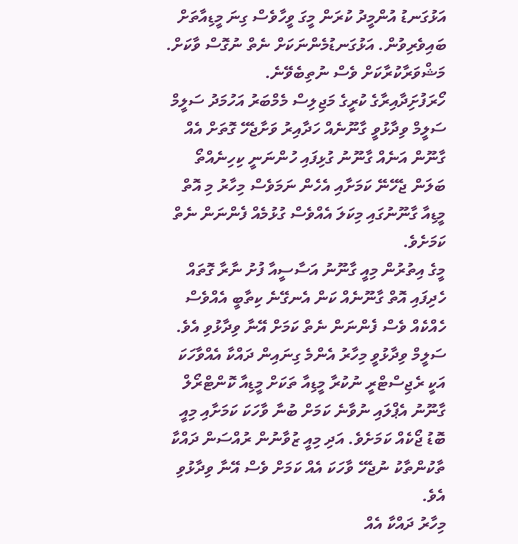އަޅުގަނޑު އުންމީދު ކުރަން މީގަ ވީހާވެސް ގިނަ މީޑިއާތަށް ބައިވެރިވުން. އަޅުގަނޑުމެންނަކަށް ނެތް ނުގޮސް ވާކަށް. މަޝްވަރާކުރާކަށް ވެސް ނުތިބެވޭނެ.
ހޯރަފުށަިދާއިރާގެ ކުރީގެ މަޖިލިސް މެމްބަރު އަހުމަދު ސަލީމް
ސަލީމް ވިދާޅުވީ ގާނޫނެއް ހަދާއިރު ވަށާޖެހޭ ގޮތަށް އެއް ގާނޫން އަނެއް ގާނޫނު ގުޅިފައި ހުންނަނީ ކިހިނެއްތޯ ބަލަން ޖެހޭނޭ ކަމަށާއި އެހެން ނަމަވެސް މިހާރު މި އޮތް މީޑިއާ ގާނޫނުގައި މިކަލަ އެއްވެސް ގުޅުމެއް ފެންނަން ނެތް ކަމަށެވެ.
މީގެ އިތުރުން މިއީ ގާނޫނު އަސާސީއާ ފުށު ނާރާ ގޮތައް ހެދިފައި އޮތް ގާނޫނެއް ކަން އެނގޭނެ ކިތާބީ އެއްވެސް ހެއްކެއް ވެސް ފެންނަން ނެތް ކަމަށް އޭނާ ވިދާޅުވި އެވެ.
ސަލީމް ވިދާޅުވީ މިހާރު އެންމެ ގިނައިން ދައްކާ އެއްވާހަކަ އަކީ ރެޖިސްޓްރީ ނުކުރާ މީޑިއާ ތަކަށް މީޑިއާ ކޮންޓްރޯލް ގާނޫނު އެޕްލައި ނުވާނެ ކަމަށް ބުނާ ވާހަކަ ކަމަށާއި މިއީ ބޮޑު ޖޯކެއް ކަމަށެވެ. އަދި މިއީ ޒުވާނުން ރުއްސަން ދައްކާ ތާކުންތާކު ނުޖެހޭ ވާހަކަ އެއް ކަމަށް ވެސް އޭނާ ވިދާޅުވި އެވެ.
މިހާރު ދައްކާ އެއް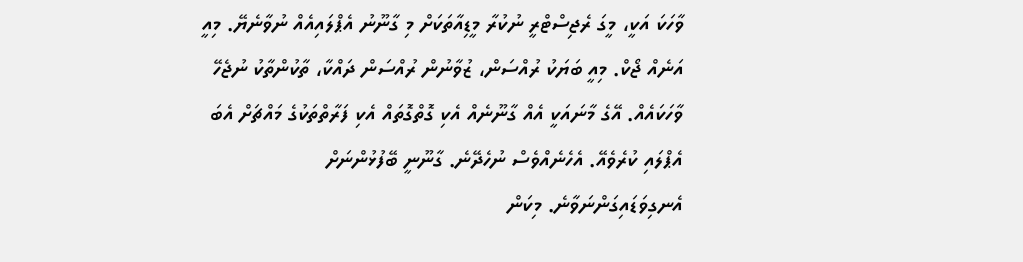ވާހަކަ އަކީ، މީގަ ރެޖިސްޓްރީ ނުކުރާ މީޑިއާތަކަށް މި ގާނޫނު އެޕްލައިއެއް ނުވާނެޔޭ. މިއީ އަނެއް ޖޯކް. މިއީ ބަޔަކު ރުއްސަން، ޒުވާނުން ރުއްސަން ދައްކާ، ތާކުންތާކު ނުޖެހޭ ވާހަކައެއް. އޭގެ މާނައަކީ އެއް ގާނޫނެއް އެކި ގޮތްގޮތައް އެކި ފަރާތްތަކުގެ މައްޗަށް އެބަ އެޕްލައި ކުރެވެއޭ. އެހެނެއްވެސް ނުހެދޭނެ. ގާނޫނީ ބޭފުޅުންނަށް އެނގިވަޑައިގަންނަވާނެ. މިކަން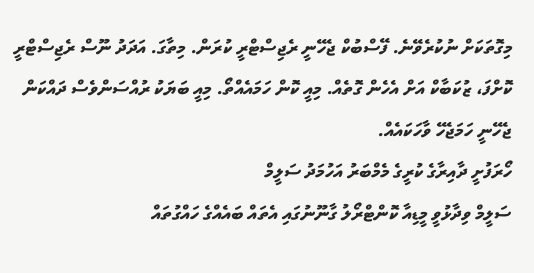މިގޮތަކަށް ނުކުރެވޭނެ. ފޭސްބުކް ޖެހޭނީ ރެޖިސްޓްރީ ކުރަން. މިތާގަ. އަދަދު ނޫސް ރެޖިސްޓްރީ ކޮށްފަ، ޒުކަބާކް އަށް އެހެން ގޮތެއް. މިއީ ކޮން ހަމައެއްތޯ. މިއީ ބަޔަކު ރުއްސަންވެސް ދައްކަން ޖެހޭނީ ހަމަޖެހޭ ވާހަކައެއް.
ހޯރަފުށީ ދާއިރާގެ ކުރީގެ މެމްބަރު އަހުމަދު ސަލީމް
ސަލީމް ވިދާޅުވީ މީޑިއާ ކޮންޓްރޯލު ގާނޫނުގައި އެތައް ބައެއްގެ ހައްގުތައް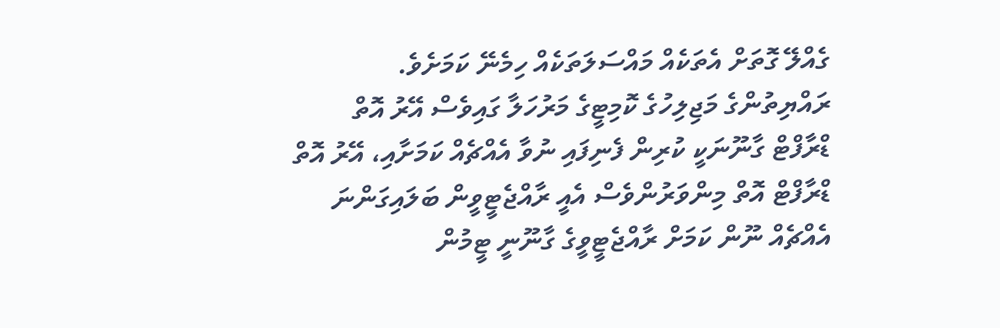ގެއްލޭ ގޮތަށް އެތަކެއް މައްސަލަތަކެއް ހިމެނޭ ކަމަށެވެ.
ރައްޔިތުންގެ މަޖިލިހުގެ ކޮމިޓީގެ މަރުހަލާ ގައިވެސް އޭރު އޮތް ޑްރާފްޓް ގާނޫނަކީ ކުރިން ފެނިފައި ނުވާ އެއްޗެއް ކަމަށާއި، އޭރު އޮތް ޑްރާފްޓް އޮތް މިންވަރުންވެސް އެއީ ރާއްޖެޓީވީން ބަލައިގަންނަ އެއްޗެއް ނޫން ކަމަށް ރާއްޖެޓީވީގެ ގާނޫނީ ޓީމުން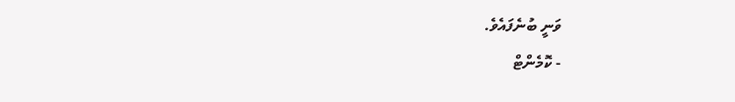ވަނީ ބުނެފައެވެ.
- ކޮމެންޓް